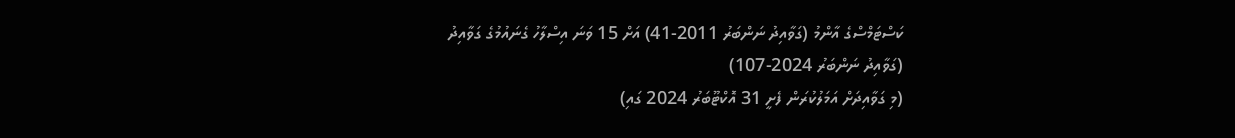ކަސްޓަމްސްގެ އާންމު (ގަވާއިދު ނަންބަރު 2011-41) އަށް 15 ވަނަ އިސްލާހު ގެނައުމުގެ ގަވާއިދު
(ގަވާއިދު ނަންބަރު 2024-107)
(މި ގަވާއިދަށް އަމަލުކުރަން ފެށީ 31 އޮކްޓޫބަރު 2024 ގައި)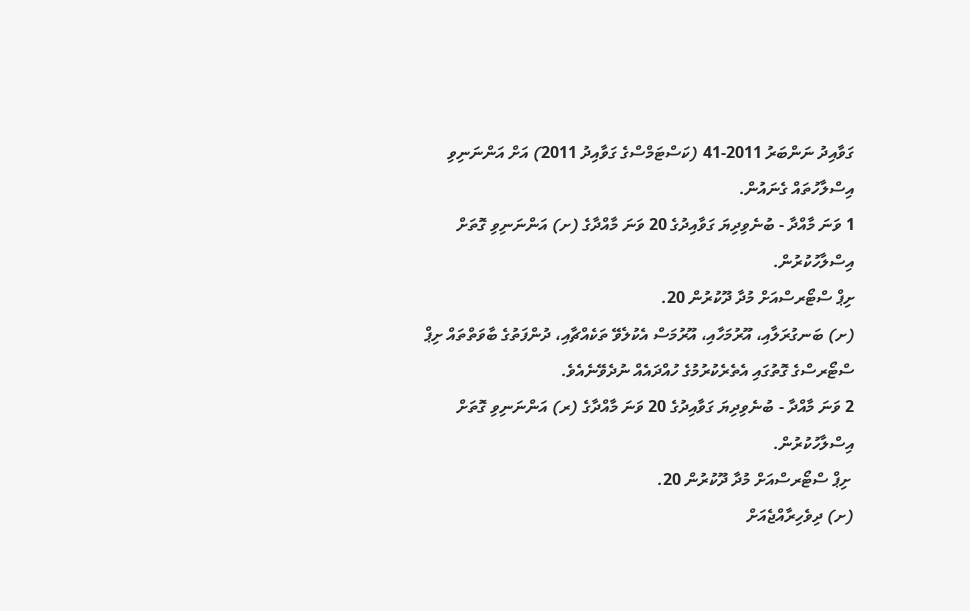ގަވާއިދު ނަންބަރު 2011-41 (ކަސްޓަމްސްގެ ގަވާއިދު 2011) އަށް އަންނަނިވި އިސްލާހުތައް ގެނައުން.
1 ވަނަ މާއްދާ - ބުނެވިދިޔަ ގަވާއިދުގެ 20 ވަނަ މާއްދާގެ (ށ) އަންނަނިވި ގޮތަށް އިސްލާހުކުރުން.
ށިޕް ސްޓޯރސްއަށް މުދާ ދޫކުރުން 20.
(ށ) ބަނގުރަލާއި، އޫރުމަހާއި، އޫރުމަސް އެކުލެވޭ ތަކެއްޗާއި، ދުންފަތުގެ ބާވަތްތައް ށިޕް ސްޓޯރސްގެ ގޮތުގައި އެތެރެކުރުމުގެ ހުއްދައެއް ނުދެވޭނެއެވެ.
2 ވަނަ މާއްދާ - ބުނެވިދިޔަ ގަވާއިދުގެ 20 ވަނަ މާއްދާގެ (ރ) އަންނަނިވި ގޮތަށް އިސްލާހުކުރުން.
 ށިޕް ސްޓޯރސްއަށް މުދާ ދޫކުރުން 20.
(ށ) ދިވެހިރާއްޖެއަށް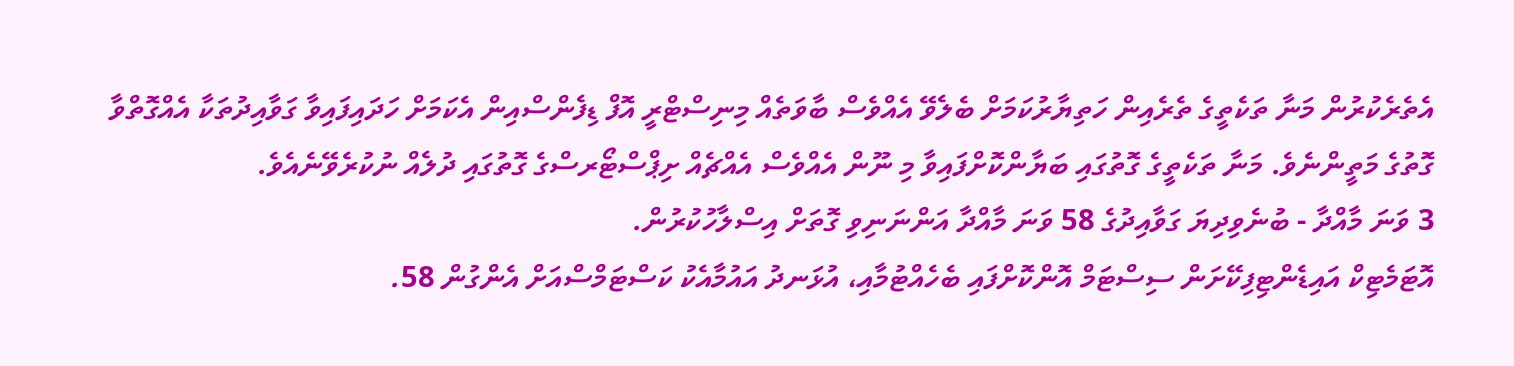އެތެރެކުރުން މަނާ ތަކެތީގެ ތެރެއިން ހަތިޔާރުކަމަށް ބެލެވޭ އެއްވެސް ބާވަތެއް މިނިސްޓްރީ އޮފް ޑިފެންސްއިން އެކަމަށް ހަދައިފައިވާ ގަވާއިދުތަކާ އެއްގޮތްވާ ގޮތުގެ މަތީންނެވެ. މަނާ ތަކެތީގެ ގޮތުގައި ބަޔާންކޮށްފައިވާ މި ނޫން އެއްވެސް އެއްޗެއް ށިޕްސްޓޯރސްގެ ގޮތުގައި ދުލެއް ނުކުރެވޭނެއެވެ.
3 ވަނަ މާއްދާ - ބުނެވިދިޔަ ގަވާއިދުގެ 58 ވަނަ މާއްދާ އަންނަނިވި ގޮތަށް އިސްލާހުކުރުން.
އޮޓަމެޓިކް އައިޑެންޓިފިކޭށަން ސިސްޓަމް އޮންކޮށްފައި ބެހެއްޓުމާއި، އުޅަނދު އައުމާއެކު ކަސްޓަމްސްއަށް އެންގުން 58.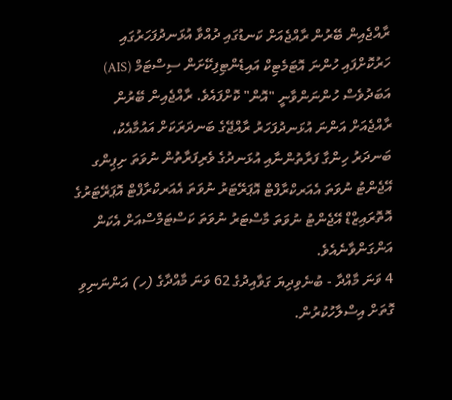ރާއްޖެއިން ބޭރުން ރާއްޖެއަށް ކަނޑުގައި ދުއްވާ އުޅަނދުފަހަރުގައި ހަރުކޮށްފައި ހުންނަ އޮޓަމެޓިކް އައިޑެންޓިފިކޭށަން ސިސްޓަމް (AIS) އަބަދުވެސް ހުންނަންވާނީ "އޮން" ކޮށްފައެވެ. ރާއްޖެއިން ބޭރުން ރާއްޖެއަށް އަންނަ އުޅަނދުފަހަރު ރާއްޖޭގެ ބަނދަރަކަށް އައުމާއެކު، ބަނދަރު ހިންގާ ފަރާތުންނާއި އުޅަނދުގެ ވެރިފަރާތުން ނުވަތަ ށިޕިންގ އޭޖެންޓު ނުވަތަ އެއަރކްރާފްޓް އޮޕަރޭޓަރު ނުވަތަ އެއަރކްރާފްޓް އޮޕަރޭޓަރުގެ އޮތޮރައިޒްޑް އޭޖެންޓު ނުވަތަ މާސްޓަރު ނުވަތަ ކަސްޓަމްސްއަށް އެކަން އަންގަންވާނެއެވެ.
4 ވަނަ މާއްދާ - ބުނެވިދިޔަ ގަވާއިދުގެ 62 ވަނަ މާއްދާގެ (ހ) އަންނަނިވި ގޮތަށް އިސްލާހުކުރުން.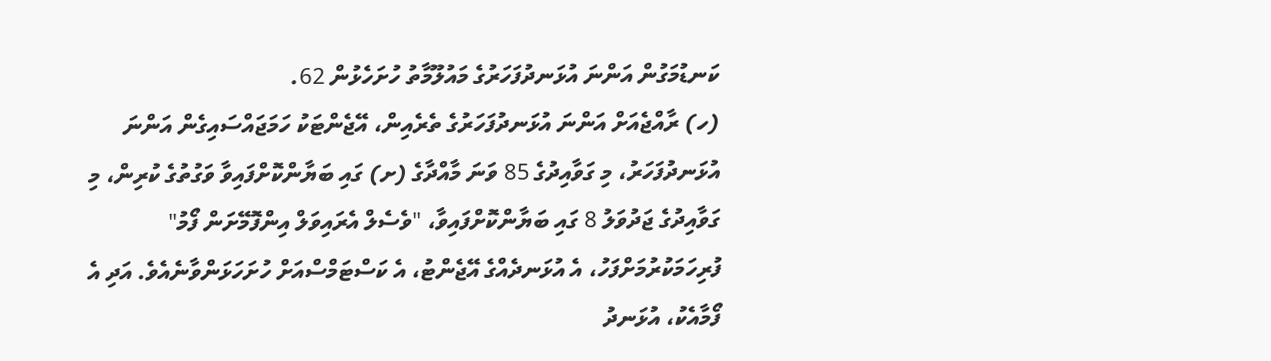ކަނޑުމަގުން އަންނަ އުޅަނދުފަހަރުގެ މައުލޫމާތު ހުށަހެޅުން 62.
(ހ) ރާއްޖެއަށް އަންނަ އުޅަނދުފަހަރުގެ ތެރެއިން، އޭޖެންޓަކު ހަމަޖައްސައިގެން އަންނަ އުޅަނދުފަހަރު، މި ގަވާއިދުގެ 85 ވަނަ މާއްދާގެ (ށ) ގައި ބަޔާންކޮށްފައިވާ ވަގުތުގެ ކުރިން، މި ގަވާއިދުގެ ޖަދުވަލު 8 ގައި ބަޔާންކޮށްފައިވާ، "ވެސެލް އެރައިވަލް އިންފޮމޭށަން ފޯމު" ފުރިހަމަކުރުމަށްފަހު، އެ އުޅަނދެއްގެ އޭޖެންޓު، އެ ކަސްޓަމްސްއަށް ހުށަހަޅަންވާނެއެވެ. އަދި އެ ފޯމާއެކު، އުޅަނދު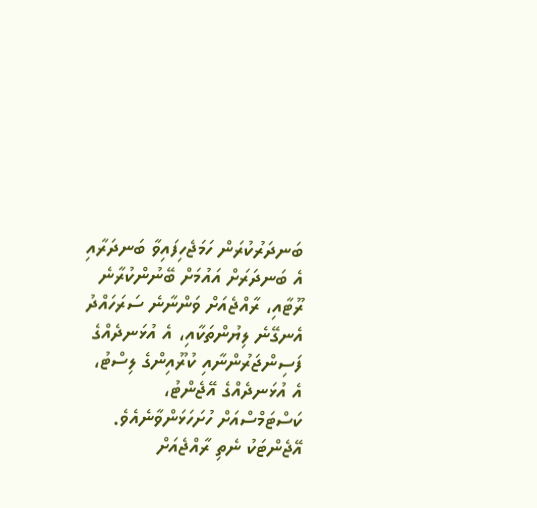ބަނދަރުކުރަން ހަމަޖެހިފައިވާ ބަނދަރާއި އެ ބަނދަރަށް އައުމަށް ބޭނުންކުރާނެ ރޫޓާއި، ރާއްޖެއަށް ވަންނާނެ ސަރަހައްދު އެނގޭނެ ލިޔުންތަކާއި، އެ އުޅަނދެއްގެ ފަސިންޖަރުންނާއި ކުރޫއިންގެ ލިސްޓު، އެ އުޅަނދެއްގެ އޭޖެންޓު، ކަސްޓަމްސްއަށް ހުށަހަޅަންވާނެއެވެ. އޭޖެންޓަކު ނެތި ރާއްޖެއަށް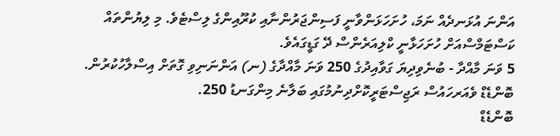އަންނަ އުޅަނދެއް ނަމަ، ހުށަހަޅަންވާނީ ފަސިންޖަރުންނާއި ކުރޫއިންގެ ލިސްޓެވެ. މި ލިޔުންތައް ކަސްޓަމްސްއަށް ހުށަހަޅާނީ ކްލިއަރެންސް ދޭ ގަޑީގައެވެ.
5 ވަނަ މާއްދާ - ބުނެވިދިޔަ ގަވާއިދުގެ 250 ވަނަ މާއްދާގެ (ނ) އަންނަނިވި ގޮތަށް އިސްލާހުކުރުން.
ބޮންޑެޑް ވެއަރހައުސް ރަޖިސްޓަރީކޮށްދިނުމުގައި ބަލާނެ މިންގަނޑު 250.
ބޮންޑެޑް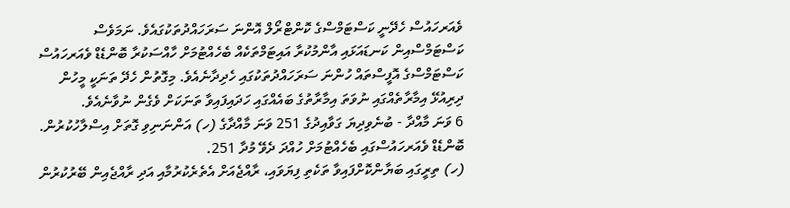ވެއަރހައުސް ހެދޭނީ ކަސްޓަމްސްގެ ކޮންޓްރޯލް އޮންނަ ސަރަހައްދުތަކުގައެވެ. ނަމަވެސް ކަސްޓަމްސްއިން ކަނޑައަޅައި އާންމުކުރާ އައިޓަމްތަކެއް ބެހެއްޓުމަށް ހާއްސަކުރާ ބޮންޑެޑް ވެއަރހައުސް ކަސްޓަމްސްގެ އޮފީސްތައް ހުންނަ ސަރަހައްދުތަކުގައި ހެދިދާނެއެވެ. މިގޮތުން ހެދޭ ތަނަކީ މީހުން ދިރިއުޅޭ އިމާރާތެއްގައި ނުވަތަ އިމާރާތުގެ ބައެއްގައި ހަދައިފައިވާ ތަނަކަށް ވެގެން ނުވާނެއެވެ.
6 ވަނަ މާއްދާ - ބުނެވިދިޔަ ގަވާއިދުގެ 251 ވަނަ މާއްދާގެ (ހ) އަންނަނިވި ގޮތަށް އިސްލާހުކުރުން.
ބޮންޑެޑް ވެއަރހައުސްގައި ބެހެއްޓުމަށް ހުއްދަ ދެވޭ މުދާ 251.
(ހ) ތިރީގައި ބަޔާންކޮށްފައިވާ ތަކެތި ފިޔަވައި، ރާއްޖެއަށް އެތެރެކުރުމާއި އަދި ރާއްޖެއިން ބޭރުކުރުން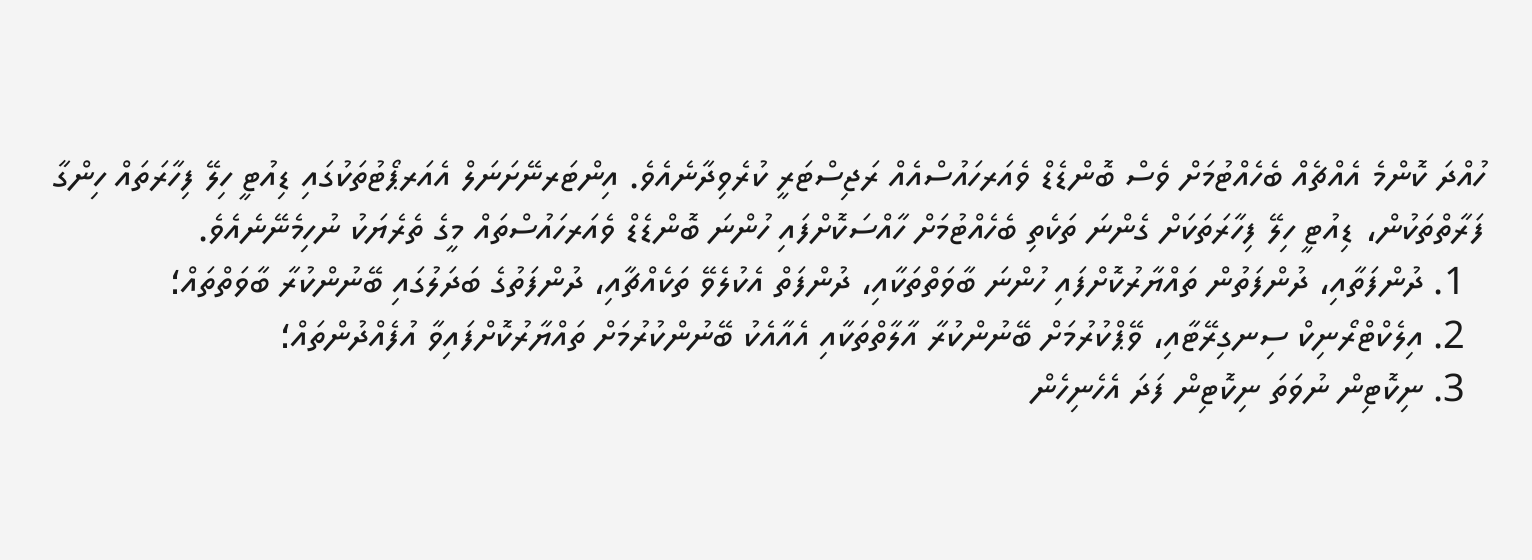ހުއްދަ ކޮންމެ އެއްޗެއް ބެހެއްޓުމަށް ވެސް ބޮންޑެޑް ވެއަރހައުސްއެއް ރަޖިސްޓަރީ ކުރެވިދާނެއެވެ. އިންޓަރނޭށަނަލް އެއަރޕޯޓުތަކުގައި ޑިއުޓީ ހިލޭ ފިހާރަތައް ހިންގާ ފަރާތްތަކުން، ޑިއުޓީ ހިލޭ ފިހާރަތަކަށް ގެންނަ ތަކެތި ބެހެއްޓުމަށް ހާއްސަކޮށްފައި ހުންނަ ބޮންޑެޑް ވެއަރހައުސްތައް މީގެ ތެރެޔަކު ނުހިމެނޭނެއެވެ.
  1. ދުންފަތާއި، ދުންފަތުން ތައްޔާރުކޮށްފައި ހުންނަ ބާވަތްތަކާއި، ދުންފަތް އެކުލެވޭ ތަކެއްޗާއި، ދުންފަތުގެ ބަދަލުގައި ބޭނުންކުރާ ބާވަތްތައް؛
  2. އިލެކްޓްރޯނިކް ސިނގިރޭޓާއި، ވޭޕްކުރުމަށް ބޭނުންކުރާ އާލާތްތަކާއި އެއާއެކު ބޭނުންކުރުމަށް ތައްޔާރުކޮށްފައިވާ އުފެއްދުންތައް؛
  3. ނިކޮޓިން ނުވަތަ ނިކޮޓިން ފަދަ އެހެނިހެން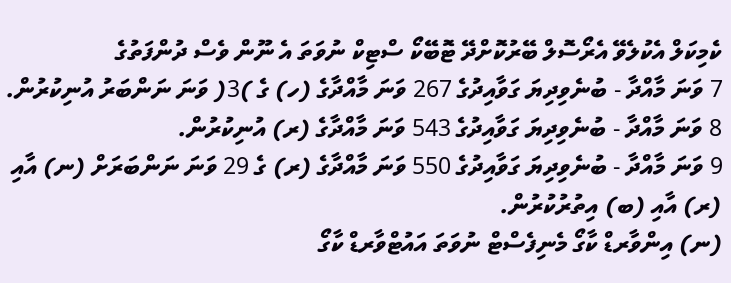ކެމިކަލް އެކުލެވޭ އެރޯސޮލް ބޭރުކޮށްދޭ ޓޮބޭކޯ ސްޓިކް ނުވަތަ އެ ނޫން ވެސް ދުންފަތުގެ
7 ވަނަ މާއްދާ - ބުނެވިދިޔަ ގަވާއިދުގެ 267 ވަނަ މާއްދާގެ (ހ) ގެ )3( ވަނަ ނަންބަރު އުނިކުރުން.
8 ވަނަ މާއްދާ - ބުނެވިދިޔަ ގަވާއިދުގެ 543 ވަނަ މާއްދާގެ (ރ) އުނިކުރުން.
9 ވަނަ މާއްދާ - ބުނެވިދިޔަ ގަވާއިދުގެ 550 ވަނަ މާއްދާގެ (ރ) ގެ 29 ވަނަ ނަންބަރަށް (ނ) އާއި (ރ) އާއި (ބ) އިތުރުކުރުން.
(ނ) އިންވާރޑް ކާގޯ މެނިފެސްޓް ނުވަތަ އައުޓްވާރޑް ކާގޯ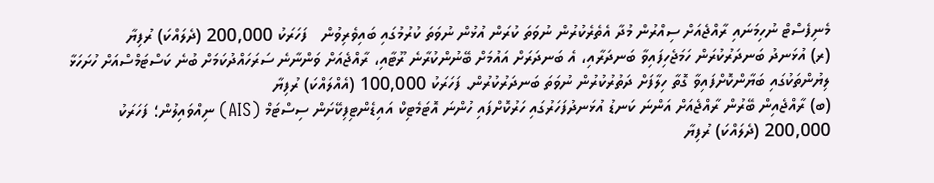މެނިފެސްޓް ނުހިމަނައި ރާއްޖެއަށް ސިއްރުން މުދާ އެތެރެކުރުން ނުވަތަ ކުރަން އުޅުން ނުވަތަ ކުރުމުގައި ބައިވެރިވުން   ފަހަރަކު 200,000 (ދެލައްކަ) ރުފިޔާ
(ރ) އުޅަނދު ބަނދަރުކުރަން ހަމަޖެހިފައިވާ ބަނދަރާއި، އެ ބަނދަރަށް އައުމަށް ބޭނުންކުރާނެ ރޫޓާއި، ރާއްޖެއަށް ވަންނާނެ ސަރަހައްދުކަމަށް ބުނެ ކަސްޓަމްސްއަށް ހުށަހަޅާ ލިޔުންތަކުގައި ބަޔާންކޮށްފައިވާ ގޮތާ ހިލާފަށް ދަތުރުކުރުން ނުވަތަ ބަނދަރުކުރުން. ފަހަރަކު 100,000 (އެއްލައްކަ) ރުފިޔާ
(ބ) ރާއްޖެއިން ބޭރުން ރާއްޖެއަށް އަންނަ ކަނޑު އުޅަނދުފަހަރުގައި ހަރުކޮށްފައި ހުންނަ އޮޓަމެޓިކް އައިޑެންޓިފިކޭށަން ސިސްޓަމް (AIS) ނިއްވައިލުން؛ ފަހަރަކު 200,000 (ދެލައްކަ) ރުފިޔާ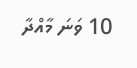10 ވަނަ މާއްދާ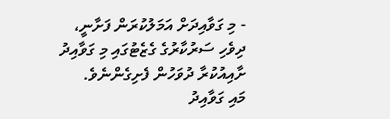- މި ގަވާއިދަށް އަމަލުކުރަން ފަށާނީ، ދިވެހި ސަރުކާރުގެ ގެޒެޓުގައި މި ގަވާއިދު ށާއިއުކުރާ ދުވަހުން ފެށިގެންނެވެ.
މައި ގަވާއިދު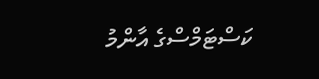ކަސްޓަމްސްގެ އާންމު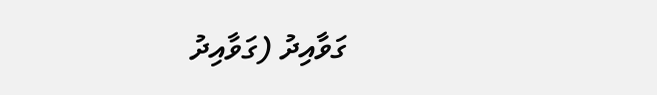ގަވާއިދު (ގަވާއިދު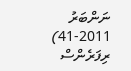ނަންބަރު 2011-41)
ރިފަރެންސް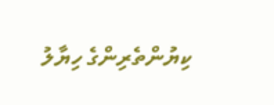ކިޔުންތެރިންގެ ހިޔާލު